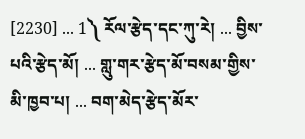[2230] ... 1༽ རོལ་རྩེད་དང་ཀུ་རེ། ... བྱིས་པའི་རྩེད་མོ། ... གླུ་གར་རྩེད་མོ་བསམ་གྱིས་མི་ཁྱབ་པ། ... བག་མེད་རྩེད་མོར་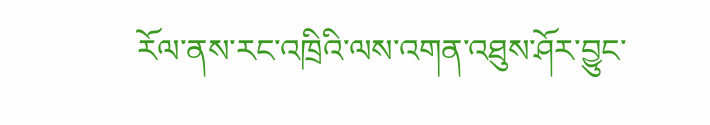རོལ་ནས་རང་འཁྲིའི་ལས་འགན་འཐུས་ཤོར་བྱུང་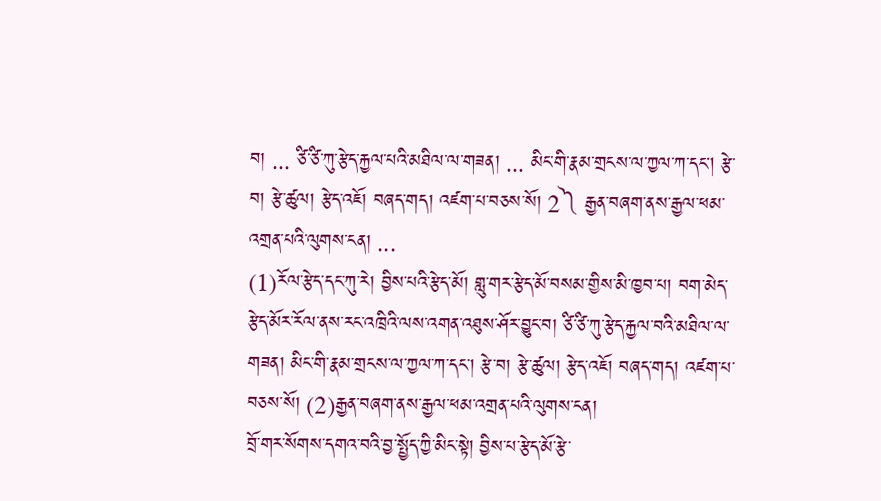བ། ... ཙི་ཙི་ཀུ་རྩེད་རྐྱལ་པའི་མཐིལ་ལ་གཟན། ... མིང་གི་རྣམ་གྲངས་ལ་ཀྱལ་ཀ་དང། རྩེ་བ། རྩེ་ཚུལ། རྩེད་འཇོ། བཞད་གད། འཛག་པ་བཅས་སོ། 2༽ རྒྱན་བཞག་ནས་རྒྱལ་ཕམ་འགྲན་པའི་ལུགས་ངན། ...
(1)རོལ་རྩེད་དང་ཀུ་རེ། བྱིས་པའི་རྩེད་མོ། གླུ་གར་རྩེད་མོ་བསམ་གྱིས་མི་ཁྱབ་པ། བག་མེད་རྩེད་མོར་རོལ་ནས་རང་འཁྲིའི་ལས་འགན་འཐུས་ཤོར་བྱུང་བ། ཙི་ཙི་ཀུ་རྩེད་རྐྱལ་བའི་མཐིལ་ལ་གཟན། མིང་གི་རྣམ་གྲངས་ལ་ཀྱལ་ཀ་དང་། རྩེ་བ། རྩེ་ཚུལ། རྩེད་འཇོ། བཞད་གད། འཛག་པ་བཅས་སོ། (2)རྒྱན་བཞག་ནས་རྒྱལ་ཕམ་འགྲན་པའི་ལུགས་ངན།
བྲོ་གར་སོགས་དགའ་བའི་བྱ་སྤྱོད་ཀྱི་མིང་སྟེ། བྱིས་པ་རྩེད་མོ་རྩེ་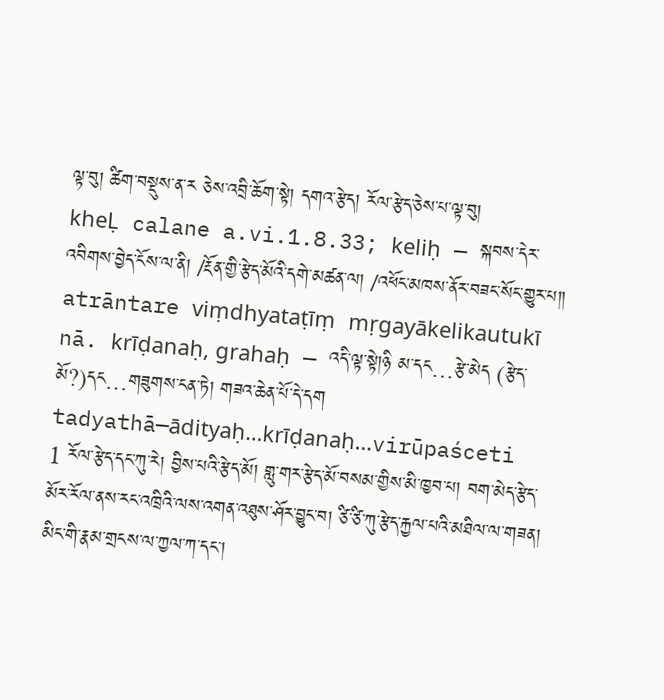ལྟ་བུ། ཚིག་བསྡུས་ན་ར ཅེས་འབྲི་ཆོག་སྟེ། དགའ་རྩེད། རོལ་རྩེད་ཅེས་པ་ལྟ་བུ།
kheḶ calane a.vi.1.8.33; keliḥ — སྐབས་དེར་འབིགས་བྱེད་ངོས་ལ་ནི། /རྔོན་གྱི་རྩེད་མོའི་དགེ་མཚན་ལ། /འཕོང་མཁས་ནོར་བཟང་སོང་གྱུར་པ༎ atrāntare viṃdhyataṭīṃ mṛgayākelikautukī
nā. krīḍanaḥ, grahaḥ — འདི་ལྟ་སྟེ།ཉི མ་དང…རྩེ་མེད (རྩེད་མོ?)དང…གཟུགས་ངན་ཏེ། གཟའ་ཆེན་པོ་དེ་དག tadyathā—ādityaḥ…krīḍanaḥ…virūpaśceti
1 རོལ་རྩེད་དང་ཀུ་རེ། བྱིས་པའི་རྩེད་མོ། གླུ་གར་རྩེད་མོ་བསམ་གྱིས་མི་ཁྱབ་པ། བག་མེད་རྩེད་མོར་རོལ་ནས་རང་འཁྲིའི་ལས་འགན་འཐུས་ཤོར་བྱུང་བ། ཙི་ཙི་ཀུ་རྩེད་རྐྱལ་པའི་མཐིལ་ལ་གཟན། མིང་གི་རྣམ་གྲངས་ལ་ཀྱལ་ཀ་དང་།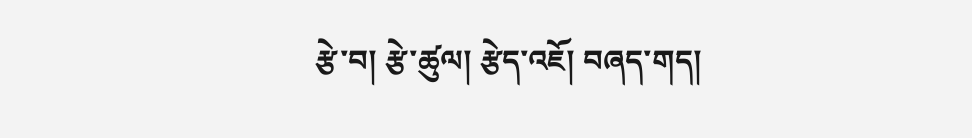རྩེ་བ། རྩེ་ཚུལ། རྩེད་འཇོ། བཞད་གད།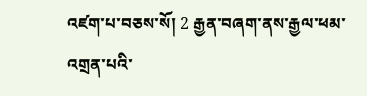འཛག་པ་བཅས་སོ། 2 རྒྱན་བཞག་ནས་རྒྱལ་ཕམ་འགྲན་པའི་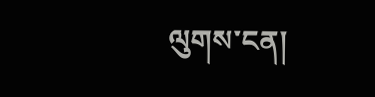ལུགས་ངན།